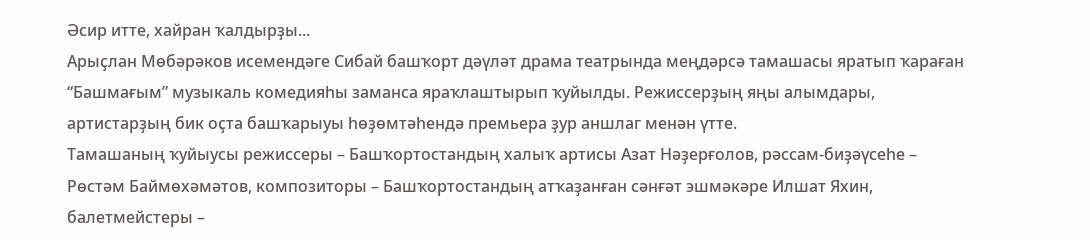Әсир итте, хайран ҡалдырҙы...
Арыҫлан Мөбәрәков исемендәге Сибай башҡорт дәүләт драма театрында меңдәрсә тамашасы яратып ҡараған “Башмағым” музыкаль комедияһы заманса яраҡлаштырып ҡуйылды. Режиссерҙың яңы алымдары, артистарҙың бик оҫта башҡарыуы һөҙөмтәһендә премьера ҙур аншлаг менән үтте.
Тамашаның ҡуйыусы режиссеры – Башҡортостандың халыҡ артисы Азат Нәҙерғолов, рәссам-биҙәүсеһе – Рөстәм Баймөхәмәтов, композиторы – Башҡортостандың атҡаҙанған сәнғәт эшмәкәре Илшат Яхин, балетмейстеры –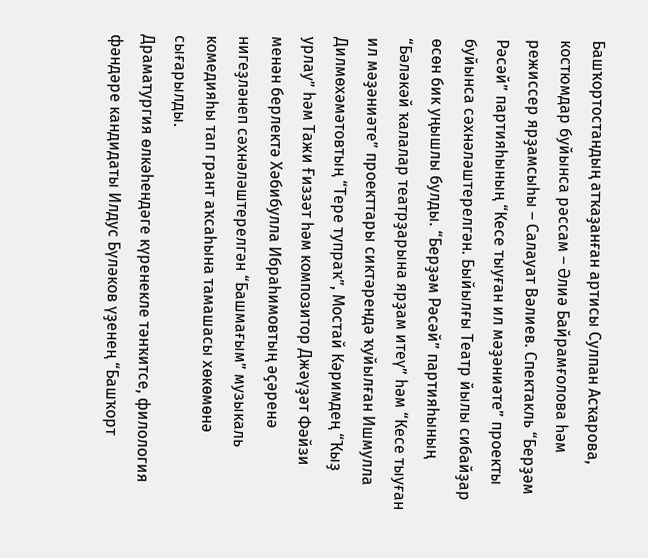Башҡортостандың атҡаҙанған артисы Сулпан Асҡарова, костюмдар буйынса рәссам – Әлиә Байрамғолова һәм режиссер ярҙамсыһы – Салауат Вәлиев. Спектакль “Берҙәм Рәсәй” партияһының “Кесе тыуған ил мәҙәниәте” проекты буйынса сәхнәләштерелгән. Быйылғы Театр йылы сибайҙар өсөн бик уңышлы булды. “Берҙәм Рәсәй” партияһының “Бәләкәй ҡалалар театрҙарына ярҙам итеү” һәм “Кесе тыуған ил мәҙәниәте” проекттары сиктәрендә ҡуйылған Ишмулла Дилмөхәмәтовтың “Тере тупраҡ”, Мостай Кәримдең “Ҡыҙ урлау” һәм Тажи Ғиззәт һәм композитор Джәүҙәт Фәйзи менән берлектә Хәбибулла Ибраһимовтың әҫәренә нигеҙләнеп сәхнәләштерелгән “Башмағым” музыкаль комедияһы тап грант аҡсаһына тамашасы хөкөмөнә сығарылды.
Драматургия өлкәһендәге күренекле тәнҡитсе, филология фәндәре кандидаты Илдус Бүләков үҙенең “Башҡорт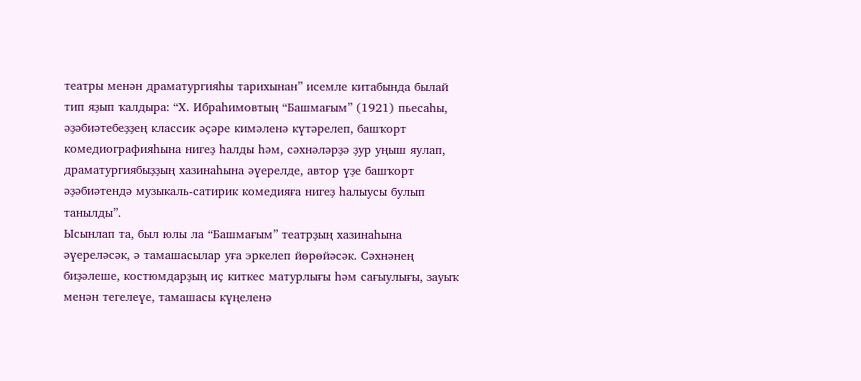театры менән драматургияһы тарихынан” исемле китабында былай тип яҙып ҡалдыра: “Х. Ибраһимовтың “Башмағым” (1921) пьесаһы, әҙәбиәтебеҙҙең классик әҫәре кимәленә күтәрелеп, башҡорт комедиографияһына нигеҙ һалды һәм, сәхнәләрҙә ҙур уңыш яулап, драматургиябыҙҙың хазинаһына әүерелде, автор үҙе башҡорт әҙәбиәтендә музыкаль-сатирик комедияға нигеҙ һалыусы булып танылды”.
Ысынлап та, был юлы ла “Башмағым” театрҙың хазинаһына әүереләсәк, ә тамашасылар уға эркелеп йөрөйәсәк. Сәхнәнең биҙәлеше, костюмдарҙың иҫ киткес матурлығы һәм сағыулығы, зауыҡ менән тегелеүе, тамашасы күңеленә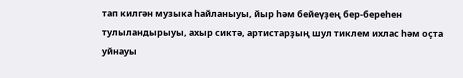тап килгән музыка һайланыуы, йыр һәм бейеүҙең бер-береһен тулыландырыуы, ахыр сиктә, артистарҙың шул тиклем ихлас һәм оҫта уйнауы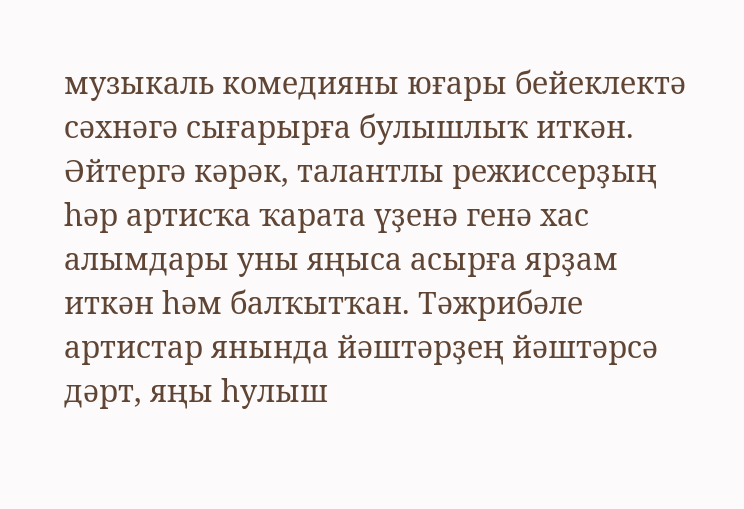музыкаль комедияны юғары бейеклектә сәхнәгә сығарырға булышлыҡ иткән.
Әйтергә кәрәк, талантлы режиссерҙың һәр артисҡа ҡарата үҙенә генә хас алымдары уны яңыса асырға ярҙам иткән һәм балҡытҡан. Тәжрибәле артистар янында йәштәрҙең йәштәрсә дәрт, яңы һулыш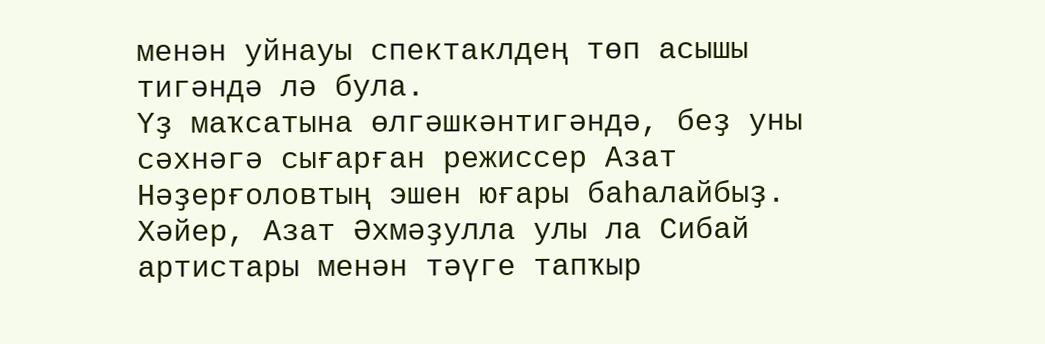менән уйнауы спектаклдең төп асышы тигәндә лә була.
Үҙ маҡсатына өлгәшкәнтигәндә, беҙ уны сәхнәгә сығарған режиссер Азат Нәҙерғоловтың эшен юғары баһалайбыҙ. Хәйер, Азат Әхмәҙулла улы ла Сибай артистары менән тәүге тапҡыр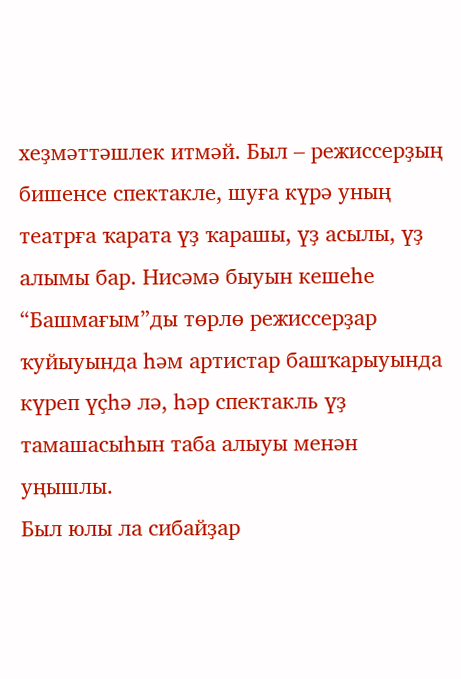хеҙмәттәшлек итмәй. Был – режиссерҙың бишенсе спектакле, шуға күрә уның театрға ҡарата үҙ ҡарашы, үҙ асылы, үҙ алымы бар. Нисәмә быуын кешеһе “Башмағым”ды төрлө режиссерҙар ҡуйыуында һәм артистар башҡарыуында күреп үҫһә лә, һәр спектакль үҙ тамашасыһын таба алыуы менән уңышлы.
Был юлы ла сибайҙар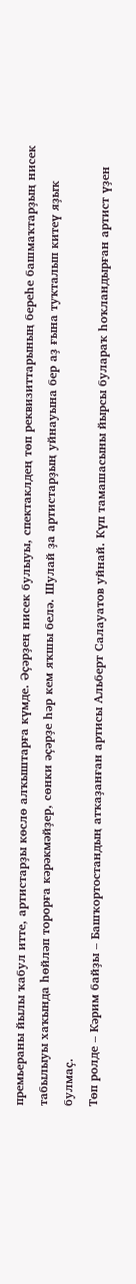премьераны йылы ҡабул итте, артистарҙы көслө алҡыштарға күмде. Әҫәрҙең нисек булыуы, спектаклдең төп реквизиттарының береһе башмаҡтарҙың нисек табылыуы хаҡында һөйләп торорға кәрәкмәйҙер, сөнки әҫәрҙе һәр кем яҡшы белә. Шулай ҙа артистарҙың уйнауына бер аҙ ғына туҡталып китеү яҙыҡ булмаҫ.
Төп ролде – Кәрим байҙы – Башҡортостандың атҡаҙанған артисы Альберт Салауатов уйнай. Күп тамашасыны йырсы булараҡ һоҡландырған артист үҙен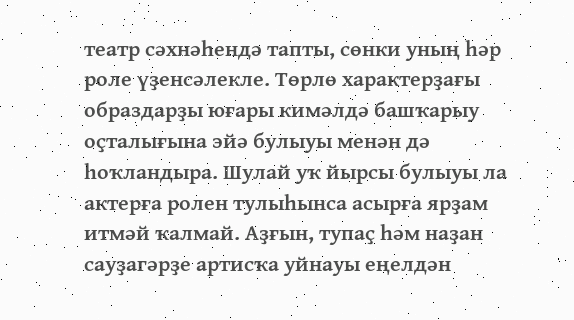театр сәхнәһендә тапты, сөнки уның һәр роле үҙенсәлекле. Төрлө характерҙағы образдарҙы юғары кимәлдә башҡарыу оҫталығына эйә булыуы менән дә һоҡландыра. Шулай уҡ йырсы булыуы ла актерға ролен тулыһынса асырға ярҙам итмәй ҡалмай. Аҙғын, тупаҫ һәм наҙан сауҙагәрҙе артисҡа уйнауы еңелдән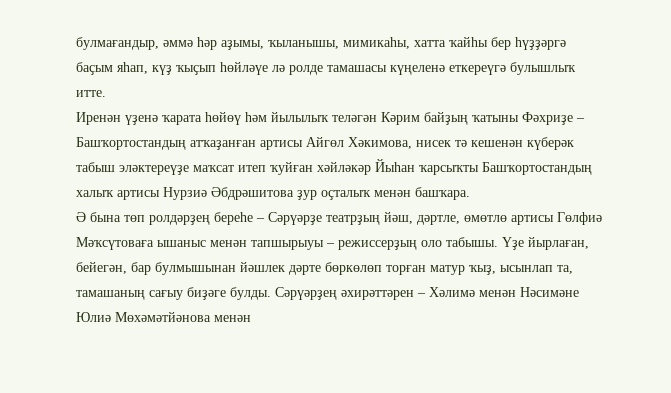булмағандыр, әммә һәр аҙымы, ҡыланышы, мимикаһы, хатта ҡайһы бер һүҙҙәргә баҫым яһап, күҙ ҡыҫып һөйләүе лә ролде тамашасы күңеленә еткереүгә булышлыҡ итте.
Иренән үҙенә ҡарата һөйөү һәм йылылыҡ теләгән Кәрим байҙың ҡатыны Фәхриҙе – Башҡортостандың атҡаҙанған артисы Айгөл Хәкимова, нисек тә кешенән күберәк табыш эләктереүҙе маҡсат итеп ҡуйған хәйләкәр Йыһан ҡарсыҡты Башҡортостандың халыҡ артисы Нурзиә Әбдрәшитова ҙур оҫталыҡ менән башҡара.
Ә бына төп ролдәрҙең береһе – Сәрүәрҙе театрҙың йәш, дәртле, өмөтлө артисы Гөлфиә Мәҡсүтоваға ышаныс менән тапшырыуы – режиссерҙың оло табышы. Үҙе йырлаған, бейегән, бар булмышынан йәшлек дәрте бөркөлөп торған матур ҡыҙ, ысынлап та, тамашаның сағыу биҙәге булды. Сәрүәрҙең әхирәттәрен – Хәлимә менән Нәсимәне Юлиә Мөхәмәтйәнова менән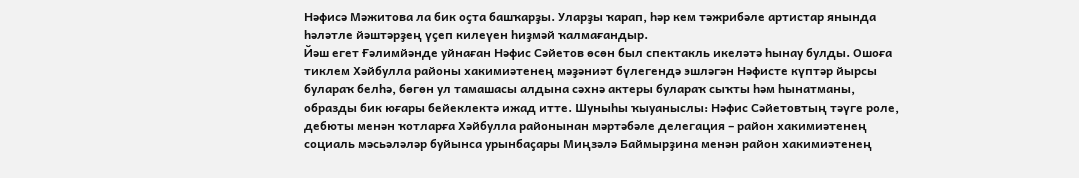Нәфисә Мәжитова ла бик оҫта башҡарҙы. Уларҙы ҡарап, һәр кем тәжрибәле артистар янында һәләтле йәштәрҙең үҫеп килеүен һиҙмәй ҡалмағандыр.
Йәш егет Ғәлимйәнде уйнаған Нәфис Сәйетов өсөн был спектакль икеләтә һынау булды. Ошоға тиклем Хәйбулла районы хакимиәтенең мәҙәниәт бүлегендә эшләгән Нәфисте күптәр йырсы булараҡ белһә, бөгөн ул тамашасы алдына сәхнә актеры булараҡ сыҡты һәм һынатманы, образды бик юғары бейеклектә ижад итте. Шуныһы ҡыуаныслы: Нәфис Сәйетовтың тәүге роле, дебюты менән ҡотларға Хәйбулла районынан мәртәбәле делегация – район хакимиәтенең социаль мәсьәләләр буйынса урынбаҫары Миңзәлә Баймырҙина менән район хакимиәтенең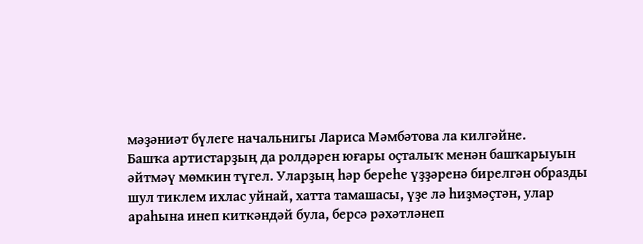мәҙәниәт бүлеге начальнигы Лариса Мәмбәтова ла килгәйне.
Башҡа артистарҙың да ролдәрен юғары оҫталыҡ менән башҡарыуын әйтмәү мөмкин түгел. Уларҙың һәр береһе үҙҙәренә бирелгән образды шул тиклем ихлас уйнай, хатта тамашасы, үҙе лә һиҙмәҫтән, улар араһына инеп киткәндәй була, берсә рәхәтләнеп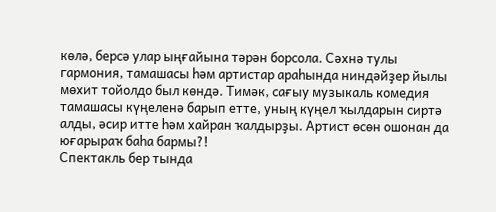көлә, берсә улар ыңғайына тәрән борсола. Сәхнә тулы гармония, тамашасы һәм артистар араһында ниндәйҙер йылы мөхит тойолдо был көндә. Тимәк, сағыу музыкаль комедия тамашасы күңеленә барып етте, уның күңел ҡылдарын сиртә алды, әсир итте һәм хайран ҡалдырҙы. Артист өсөн ошонан да юғарыраҡ баһа бармы?!
Спектакль бер тында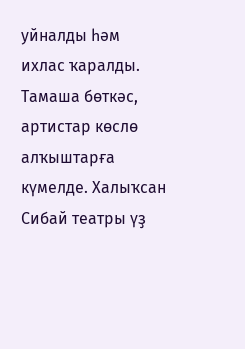уйналды һәм ихлас ҡаралды. Тамаша бөткәс, артистар көслө алҡыштарға күмелде. Халыҡсан Сибай театры үҙ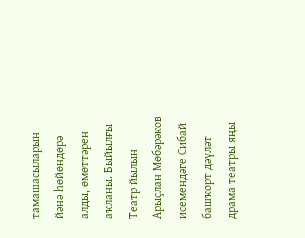тамашасыларын йәнә һөйөндөрә алды, өмөттәрен аҡланы. Быйылғы Театр йылын Арыҫлан Мөбәрәков исемендәге Сибай башҡорт дәүләт драма театры яңы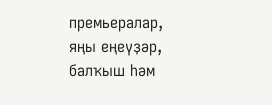премьералар, яңы еңеүҙәр, балҡыш һәм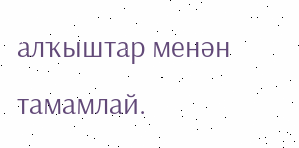алҡыштар менән тамамлай.